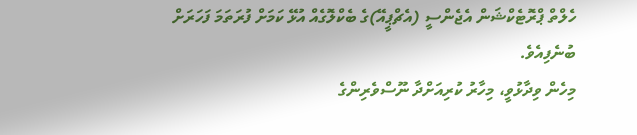ހެލްތް ޕްރޮޓެކްޝަން އެޖެންސީ (އެޗްޕީއޭ)ގެ ބެކްލޮގެއް އުޅޭ ކަމަށް ފުރަތަމަ ފަހަރަށް ބުނެފިއެވެ.
މިހެން ވިދާޅުވީ، މިހާރު ކުރިއަށްދާ ނޫސްވެރިންގެ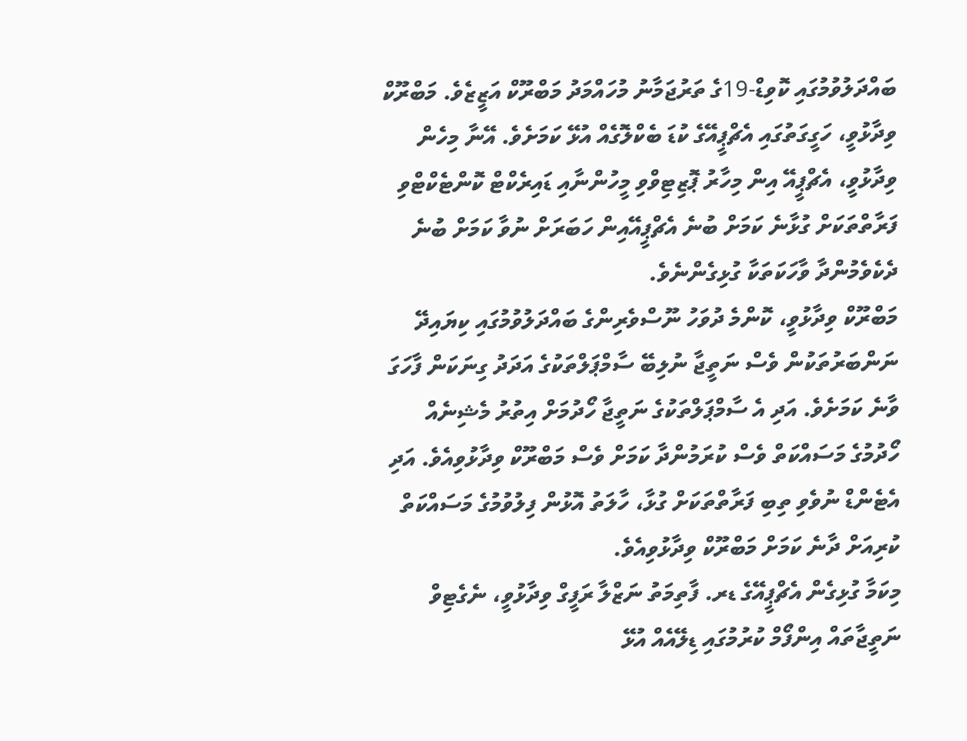ބައްދަލުވުމުގައި ކޮވިޑް-19ގެ ތަރުޖަމާނު މުހައްމަދު މަބްރޫކް އަޒީޒެވެ. މަބްރޫކް ވިދާޅުވީ، ހަގީގަތުގައި އެޗްޕީއޭގެ ކުޑަ ބެކްލޮގެއް އުޅޭ ކަމަށެވެ. އޭނާ މިހެން ވިދާޅުވީ، އެޗްޕީއޭ އިން މިހާރު ޕޮޒިޓިވްވި މީހުންނާއި ޑައިރެކްޓް ކޮންޓެކްޓްވި ފަރާތްތަކަށް ގުޅާނެ ކަމަށް ބުނެ އެޗްޕީއޭއިން ހަބަރަށް ނުވާ ކަމަށް ބުނެ ދެކެވެމުންދާ ވާހަކަތަކާ ގުޅިގެންނެވެ.
މަބްރޫކް ވިދާޅުވީ، ކޮންމެ ދުވަހު ނޫސްވެރިންގެ ބައްދަލުވުމުގައި ކިޔައިދޭ ނަންބަރުތަކުން ވެސް ނަތީޖާ ނުލިބޭ ސާމްޕަލްތަކުގެ އަދަދު ގިނަކަން ފާހަގަ ވާނެ ކަމަށެވެ. އަދި އެ ސާމްޕަލްތަކުގެ ނަތީޖާ ހޯދުމަށް އިތުރު މެޝިނެއް ހޯދުމުގެ މަސައްކަތް ވެސް ކުރަމުންދާ ކަމަށް ވެސް މަބްރޫކް ވިދާޅުވިއެވެ. އަދި އެޓެންޑް ނުވެވި ތިބި ފަރާތްތަކަށް ގުޅާ، ހާލަތު އޮޅުން ފިލުވުމުގެ މަސައްކަތް ކުރިއަށް ދާނެ ކަމަށް މަބްރޫކް ވިދާޅުވިއެވެ.
މިކަމާ ގުޅިގެން އެޗްޕީއޭގެ ޑރ. ފާތިމަތު ނަޒްލާ ރަފީގް ވިދާޅުވީ، ނެގެޓިވް ނަތީޖާތައް އިންފޯމް ކުރުމުގައި ޑިލޭއެއް އުޅޭ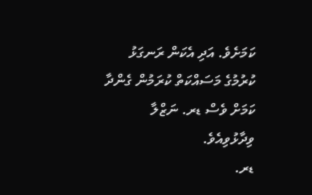ކަމަށެވެ. އަދި އެކަން ރަނގަޅު ކުރުމުގެ މަސައްކަތް ކުރަމުން ގެންދާ ކަމަށް ވެސް ޑރ. ނަޒްލާ ވިދާޅުވިއެވެ.
ޑރ.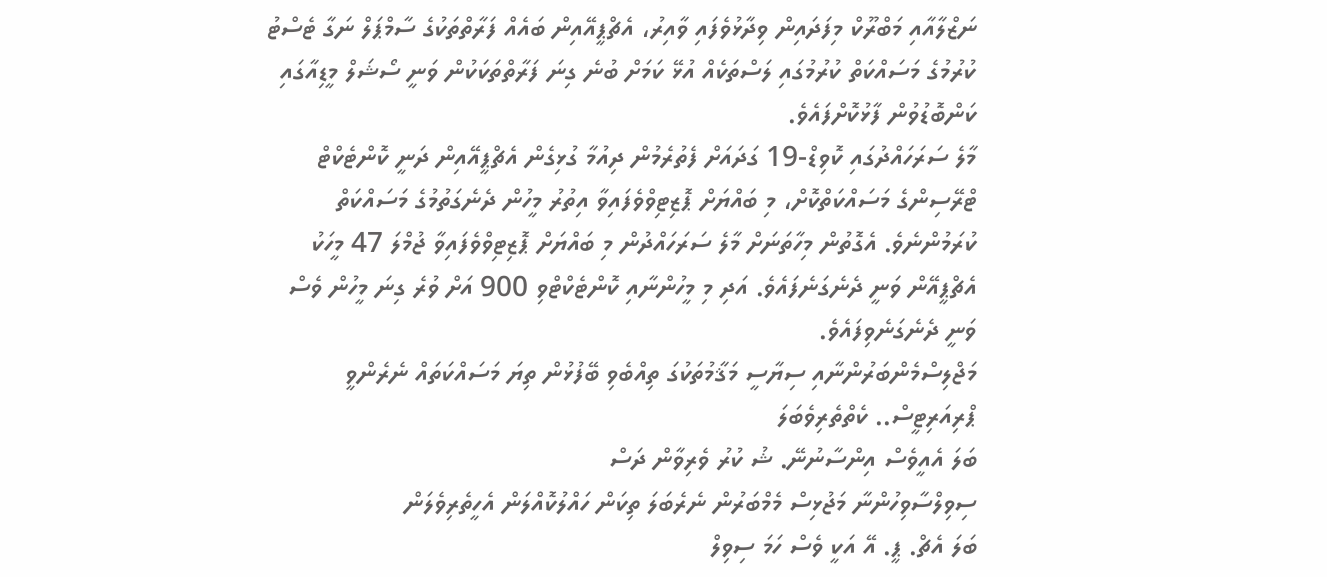ނަޒްލާއާއި މަބްރޫކް މިފަދައިން ވިދާޅުވެފައި ވާއިރު، އެޗްޕީއޭއިން ބައެއް ފަރާތްތަކުގެ ސާމްޕަލް ނަގާ ޓެސްޓު ކުރުމުގެ މަސައްކަތް ކުރުމުގައި ލަސްތަކެއް އުޅޭ ކަމަށް ބުނެ ގިނަ ފަރާތްތަކަކުން ވަނީ ސޯޝަލް މީޑިއާގައި ކަންބޮޑުވުން ފާޅުކޮށްފައެވެ.
މާލެ ސަރަހައްދުގައި ކޮވިޑް-19 ގަދައަށް ފެތުރެމުން ދިއުމާ ގުޅިގެން އެޗްޕީއޭއިން ދަނީ ކޮންޓެކްޓް ޓްރޭސިންގެ މަސައްކަތްކޮށް، މި ބައްޔަށް ޕޮޒިޓިވްވެފައިވާ އިތުރު މީހުން ދެނެގަތުމުގެ މަސައްކަތް ކުރަމުންނެވެ. އެގޮތުން މިހާތަނަށް މާލެ ސަރަހައްދުން މި ބައްޔަށް ޕޮޒިޓިވްވެފައިވާ ޖުމްލަ 47 މީހަކު އެޗްޕީއޭން ވަނީ ދެނެގަނެފައެވެ. އަދި މި މީހުންނާއި ކޮންޓެކްޓްވި 900 އަށް ވުރެ ގިނަ މީހުން ވެސް ވަނީ ދެނެގަނެވިފައެވެ.
މަޖްލިސްމެންބަރުންނާއި ސިޔާސީ މަޤާމުތަކުގަ ތިއްބެވި ބޭފުޅުން ތިޔަ މަސައްކަތައް ނެރެންވީ
ޕްރިއަރިޓީސް.. ކެތްތެރިވެބަލަ
ބަލަ އެއީވެސް އިންސާނުނޭ. ޝު ކުރު ވެރިވާން ދަސް
ސިވިލްސާވިހުންނާ މަޖުޅިސް މެމްބަރުން ނެރެބަލަ ތިކަން ހައްލުކޮއްލަން އެހީތެރިވެލަން
ބަލަ އެޗް. ޕީ. އޭ އަކީ ވެސް ހަމަ ސިވިލް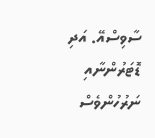ސާވިސްއޭ. އަދި ޑޮޓަރުންނާއި ނަރުހުންވެސް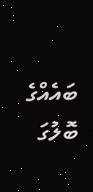ބައެއްގެ ބޮލުގަ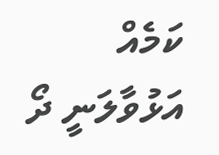ކަމެއް އަޅުވާލަނީ ދޯ